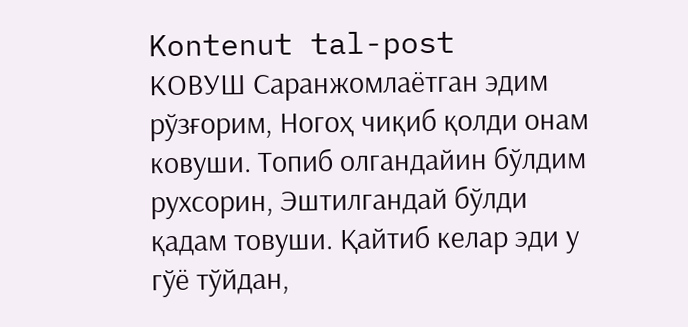Kontenut tal-post
КОВУШ Саранжомлаётган эдим рўзғорим, Ногоҳ чиқиб қолди онам ковуши. Топиб олгандайин бўлдим рухсорин, Эштилгандай бўлди қадам товуши. Қайтиб келар эди у гўё тўйдан,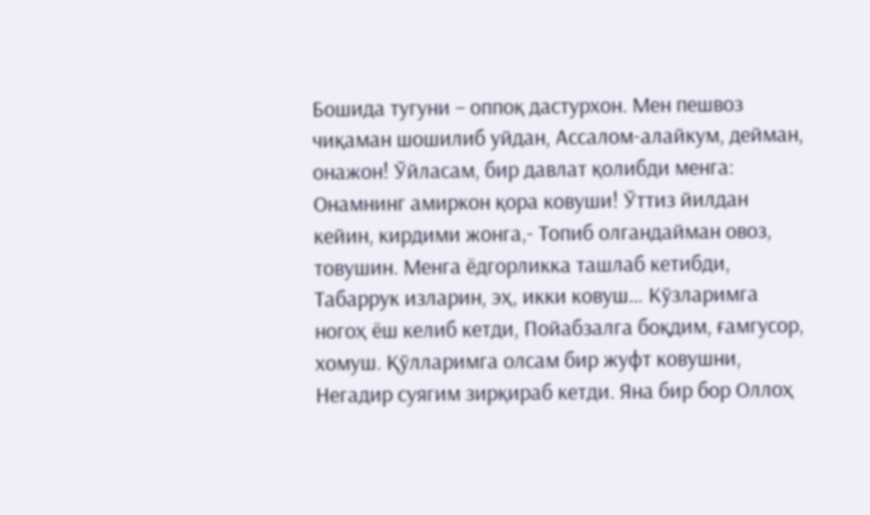Бошида тугуни – оппоқ дастурхон. Мен пешвоз чиқаман шошилиб уйдан, Ассалом-алайкум, дейман, онажон! Ўйласам, бир давлат қолибди менга: Онамнинг амиркон қора ковуши! Ўттиз йилдан кейин, кирдими жонга,- Топиб олгандайман овоз, товушин. Менга ёдгорликка ташлаб кетибди, Табаррук изларин, эҳ, икки ковуш… Кўзларимга ногоҳ ёш келиб кетди, Пойабзалга боқдим, ғамгусор, хомуш. Қўлларимга олсам бир жуфт ковушни, Негадир суягим зирқираб кетди. Яна бир бор Оллоҳ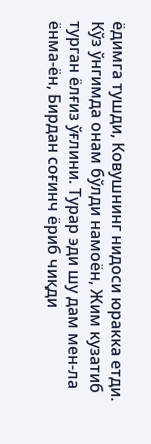ёдимга тушди, Ковушнинг нидоси юракка етди. Кўз ўнгимда онам бўлди намоён, Жим кузатиб турган ёлғиз ўғлини. Турар эди шу дам мен-ла ёнма-ён, Бирдан соғинч ёриб чиқди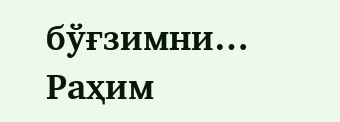бўғзимни… Раҳим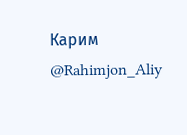Карим @Rahimjon_Aliy